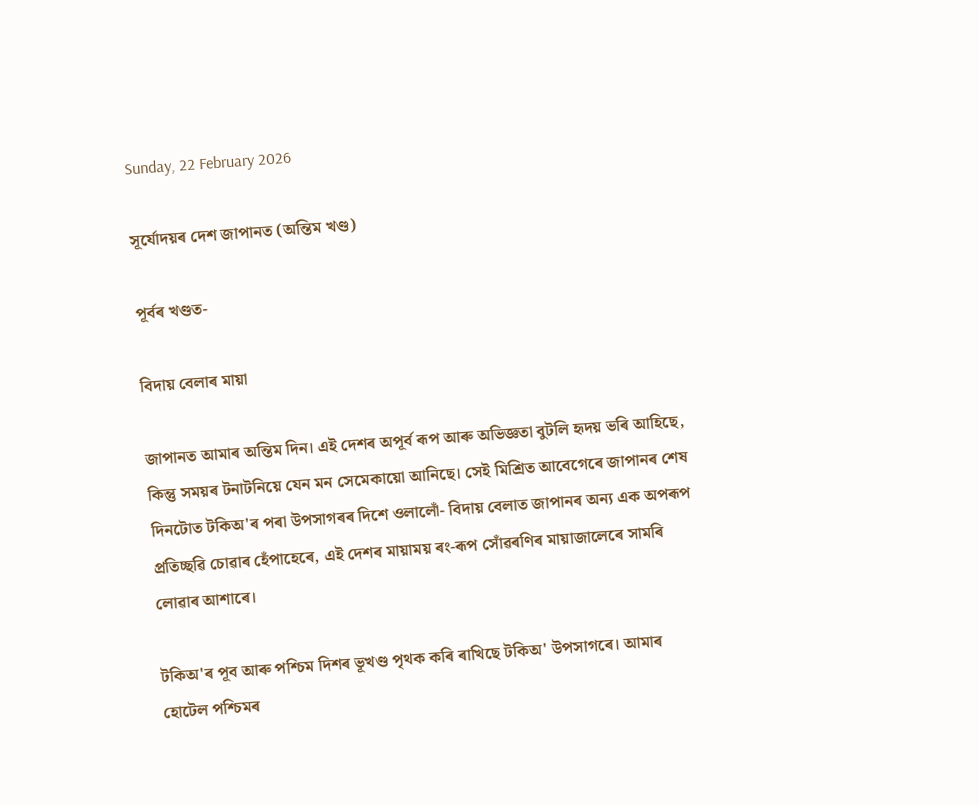Sunday, 22 February 2026

সূৰ্যোদয়ৰ দেশ জাপানত (অন্তিম খণ্ড)

পূৰ্বৰ খণ্ডত-

বিদায় বেলাৰ মায়া

জাপানত আমাৰ অন্তিম দিন। এই দেশৰ অপূৰ্ব ৰূপ আৰু অভিজ্ঞতা বুটলি হৃদয় ভৰি আহিছে, কিন্তু সময়ৰ টনাটনিয়ে যেন মন সেমেকায়ো আনিছে। সেই মিশ্ৰিত আবেগেৰে জাপানৰ শেষ দিনটোত টকিঅ'ৰ পৰা উপসাগৰৰ দিশে ওলালোঁ- বিদায় বেলাত জাপানৰ অন্য এক অপৰূপ প্ৰতিচ্ছৱি চোৱাৰ হেঁপাহেৰে, এই দেশৰ মায়াময় ৰং-ৰূপ সোঁৱৰণিৰ মায়াজালেৰে সামৰি লোৱাৰ আশাৰে।

টকিঅ'ৰ পূব আৰু পশ্চিম দিশৰ ভূখণ্ড পৃথক কৰি ৰাখিছে টকিঅ' উপসাগৰে। আমাৰ হোটেল পশ্চিমৰ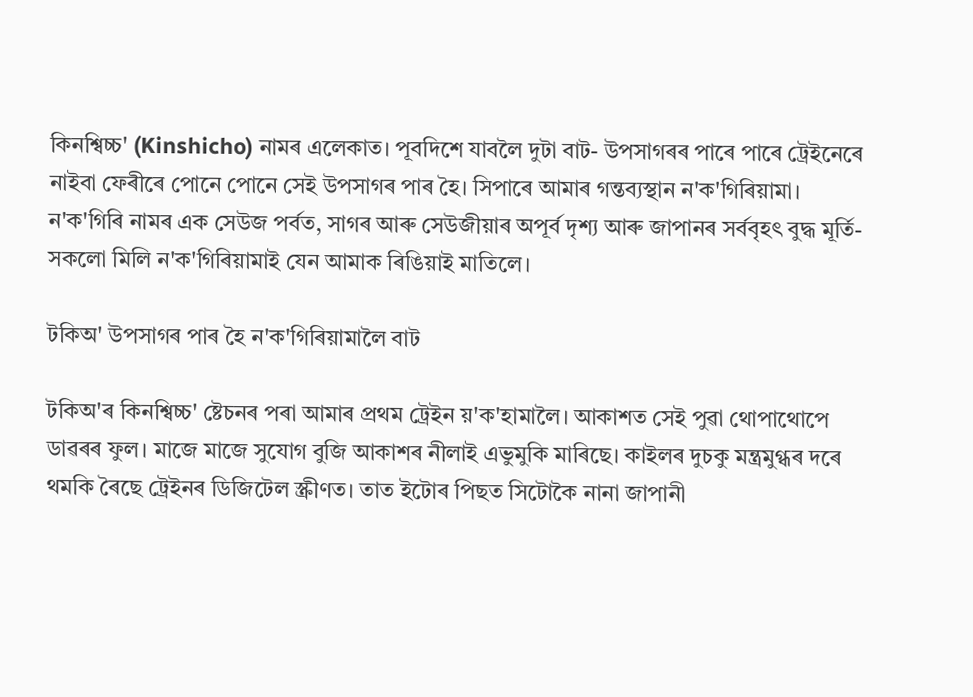কিনশ্বিচ্চ' (Kinshicho) নামৰ এলেকাত। পূবদিশে যাবলৈ দুটা বাট- উপসাগৰৰ পাৰে পাৰে ট্ৰেইনেৰে নাইবা ফেৰীৰে পোনে পোনে সেই উপসাগৰ পাৰ হৈ। সিপাৰে আমাৰ গন্তব্যস্থান ন'ক'গিৰিয়ামা। ন'ক'গিৰি নামৰ এক সেউজ পৰ্বত, সাগৰ আৰু সেউজীয়াৰ অপূৰ্ব দৃশ্য আৰু জাপানৰ সৰ্ববৃহৎ বুদ্ধ মূৰ্তি- সকলো মিলি ন'ক'গিৰিয়ামাই যেন আমাক ৰিঙিয়াই মাতিলে।

টকিঅ' উপসাগৰ পাৰ হৈ ন'ক'গিৰিয়ামালৈ বাট

টকিঅ'ৰ কিনশ্বিচ্চ' ষ্টেচনৰ পৰা আমাৰ প্ৰথম ট্ৰেইন য়'ক'হামালৈ। আকাশত সেই পুৱা থোপাথোপে ডাৱৰৰ ফুল। মাজে মাজে সুযোগ বুজি আকাশৰ নীলাই এভুমুকি মাৰিছে। কাইলৰ দুচকু মন্ত্ৰমুগ্ধৰ দৰে থমকি ৰৈছে ট্ৰেইনৰ ডিজিটেল স্ক্ৰীণত। তাত ইটোৰ পিছত সিটোকৈ নানা জাপানী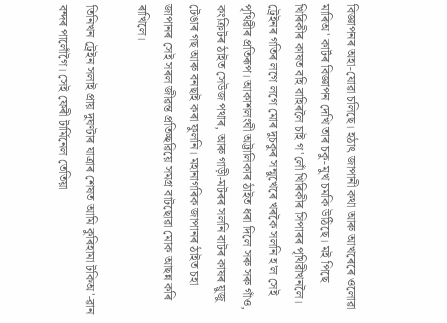বিজ্ঞাপনৰ অহা-যোৱা চলিছে। হঠাৎ জাপানী কথা আৰু আখৰেৰে ওলোৱা মাৰিঅ' কাৰ্টৰ বিজ্ঞাপন দেখি তাৰ চকু-মুখ চমকি উঠিছে। মই পিছে খিৰিকীৰ কাষত বহি বাহিৰলৈ চাই গ'লোঁ খিৰিকীৰ সিপাৰৰ পৃথিৱীখনলৈ। ট্ৰেইনৰ গতিৰ লগে লগে মোৰ দুচকুৰ সন্মুখেৰে খৰকৈ সলনি হ'ল সেই পৃথিৱীৰ প্ৰতিৰূপ। আকাশলংঘী অট্টালিকাৰ ঠাইত ধৰা দিলে সৰু সৰু গাঁও, কংক্ৰিটৰ ঠাইত সেউজ পথাৰ, আৰু গাড়ী-মটৰৰ সলনি বাটৰ কাষৰ য়ুজু টেঙাৰ গছ আৰু বনছাই কৰা ফুলনি। মহানাগৰিক জাপানৰ ঠাইত চহা জাপানৰ সেই সৰল জীৱন্ত প্ৰতিচ্ছৱিয়ে সমগ্ৰ বাটছোৱা মোক আছন্ন কৰি ৰাখিলে।

তিনিখন ট্ৰেইন সলাই প্ৰায় দুঘণ্টাৰ যাত্ৰাৰ শেষত আমি কুৰিহামা টকিঅ'-ৱান বন্দৰ পালোঁগৈ। সেই ফেৰী টাৰ্মিনেল তেতিয়া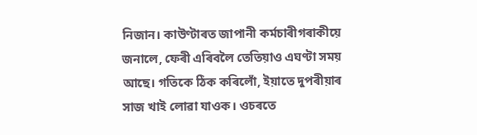নিজান। কাউণ্টাৰত জাপানী কৰ্মচাৰীগৰাকীয়ে জনালে, ফেৰী এৰিবলৈ তেতিয়াও এঘণ্টা সময় আছে। গতিকে ঠিক কৰিলোঁ, ইয়াতে দুপৰীয়াৰ সাজ খাই লোৱা যাওক। ওচৰতে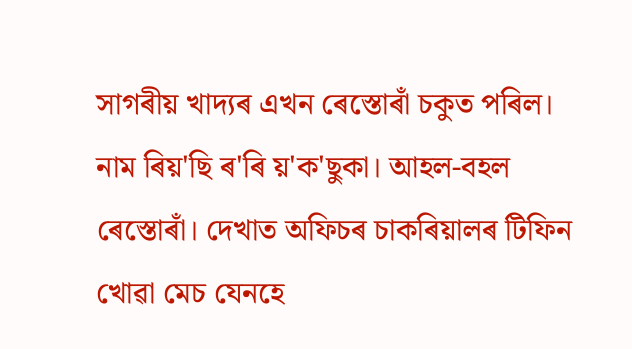সাগৰীয় খাদ্যৰ এখন ৰেস্তোৰাঁ চকুত পৰিল। নাম ৰিয়'ছি ৰ'ৰি য়'ক'ছুকা। আহল-বহল ৰেস্তোৰাঁ। দেখাত অফিচৰ চাকৰিয়ালৰ টিফিন খোৱা মেচ যেনহে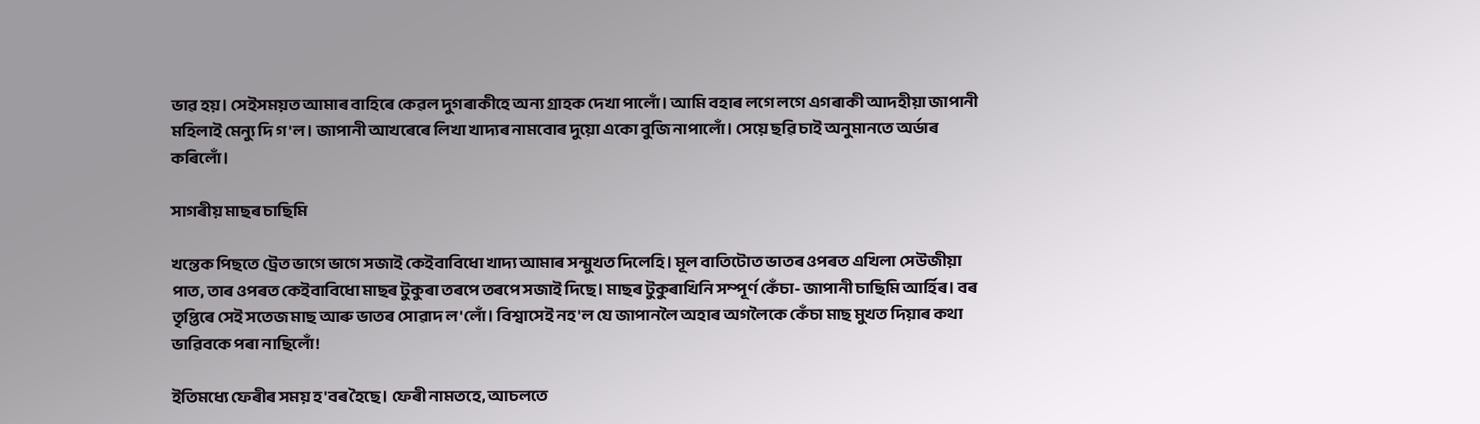ভাৱ হয়। সেইসময়ত আমাৰ বাহিৰে কেৱল দুগৰাকীহে অন্য গ্ৰাহক দেখা পালোঁ। আমি বহাৰ লগে লগে এগৰাকী আদহীয়া জাপানী মহিলাই মেন্যু দি গ'ল। জাপানী আখৰেৰে লিখা খাদ্যৰ নামবোৰ দুয়ো একো বুজি নাপালোঁ। সেয়ে ছৱি চাই অনুমানতে অৰ্ডাৰ কৰিলোঁ।

সাগৰীয় মাছৰ চাছিমি

খন্তেক পিছতে ট্ৰেত ভাগে ভাগে সজাই কেইবাবিধো খাদ্য আমাৰ সন্মুখত দিলেহি। মূল বাতিটোত ভাতৰ ওপৰত এখিলা সেউজীয়া পাত, তাৰ ওপৰত কেইবাবিধো মাছৰ টুকুৰা তৰপে তৰপে সজাই দিছে। মাছৰ টুকুৰাখিনি সম্পূৰ্ণ কেঁচা- জাপানী চাছিমি আৰ্হিৰ। বৰ তৃপ্তিৰে সেই সতেজ মাছ আৰু ভাতৰ সোৱাদ ল'লোঁ। বিশ্বাসেই নহ'ল যে জাপানলৈ অহাৰ অগলৈকে কেঁচা মাছ মুখত দিয়াৰ কথা ভাৱিবকে পৰা নাছিলোঁ!

ইতিমধ্যে ফেৰীৰ সময় হ'বৰ হৈছে। ফেৰী নামতহে, আচলতে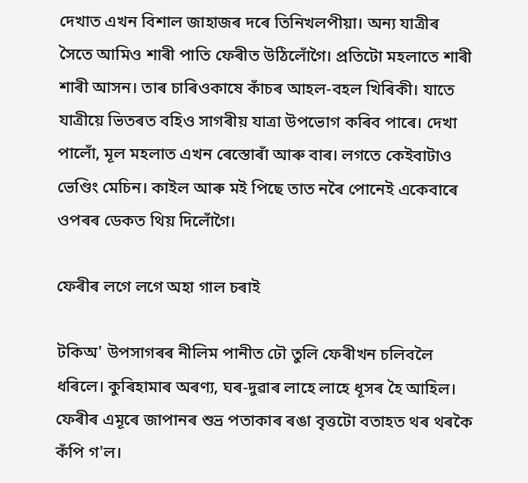দেখাত এখন বিশাল জাহাজৰ দৰে তিনিখলপীয়া। অন্য যাত্ৰীৰ সৈতে আমিও শাৰী পাতি ফেৰীত উঠিলোঁগৈ। প্ৰতিটো মহলাতে শাৰী শাৰী আসন। তাৰ চাৰিওকাষে কাঁচৰ আহল-বহল খিৰিকী। যাতে যাত্ৰীয়ে ভিতৰত বহিও সাগৰীয় যাত্ৰা উপভোগ কৰিব পাৰে। দেখা পালোঁ, মূল মহলাত এখন ৰেস্তোৰাঁ আৰু বাৰ। লগতে কেইবাটাও ভেণ্ডিং মেচিন। কাইল আৰু মই পিছে তাত নৰৈ পোনেই একেবাৰে ওপৰৰ ডেকত থিয় দিলোঁগৈ।

ফেৰীৰ লগে লগে অহা গাল চৰাই

টকিঅ' উপসাগৰৰ নীলিম পানীত ঢৌ তুলি ফেৰীখন চলিবলৈ ধৰিলে। কুৰিহামাৰ অৰণ্য, ঘৰ-দুৱাৰ লাহে লাহে ধূসৰ হৈ আহিল। ফেৰীৰ এমূৰে জাপানৰ শুভ্ৰ পতাকাৰ ৰঙা বৃত্তটো বতাহত থৰ থৰকৈ কঁপি গ'ল।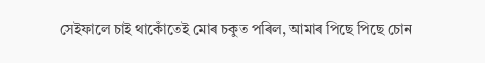সেইফালে চাই থাকোঁতেই মোৰ চকুত পৰিল, আমাৰ পিছে পিছে চোন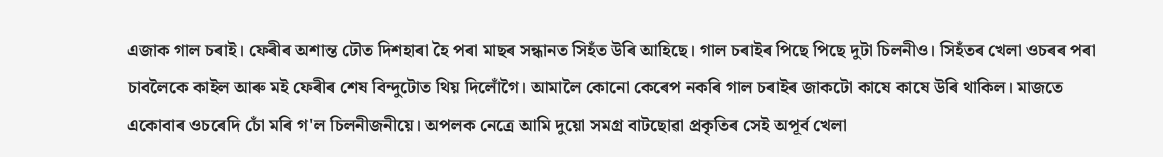এজাক গাল চৰাই। ফেৰীৰ অশান্ত ঢৌত দিশহাৰা হৈ পৰা মাছৰ সন্ধানত সিহঁত উৰি আহিছে। গাল চৰাইৰ পিছে পিছে দুটা চিলনীও। সিহঁতৰ খেলা ওচৰৰ পৰা চাবলৈকে কাইল আৰু মই ফেৰীৰ শেষ বিন্দুটোত থিয় দিলোঁগৈ। আমালৈ কোনো কেৰেপ নকৰি গাল চৰাইৰ জাকটো কাষে কাষে উৰি থাকিল। মাজতে একোবাৰ ওচৰেদি চোঁ মৰি গ'ল চিলনীজনীয়ে। অপলক নেত্ৰে আমি দুয়ো সমগ্ৰ বাটছোৱা প্ৰকৃতিৰ সেই অপূৰ্ব খেলা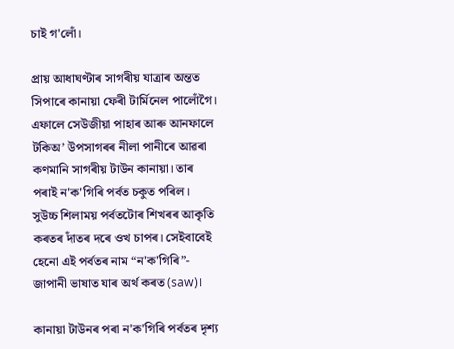চাই গ'লোঁ।

প্ৰায় আধাঘণ্টাৰ সাগৰীয় যাত্ৰাৰ অন্তত সিপাৰে কানায়া ফেৰী টাৰ্মিনেল পালোঁগৈ। এফালে সেউজীয়া পাহাৰ আৰু আনফালে টকিঅ’ উপসাগৰৰ নীলা পানীৰে আৱৰা কণমানি সাগৰীয় টাউন কানায়া। তাৰ পৰাই ন'ক'গিৰি পৰ্বত চকুত পৰিল। সুউচ্চ শিলাময় পৰ্বতটোৰ শিখৰৰ আকৃতি কৰতৰ দাঁতৰ দৰে ওখ চাপৰ। সেইবাবেই হেনো এই পৰ্বতৰ নাম “ন'ক'গিৰি”- জাপানী ভাষাত যাৰ অৰ্থ কৰত (saw)।

কানায়া টাউনৰ পৰা ন'ক'গিৰি পৰ্বতৰ দৃশ্য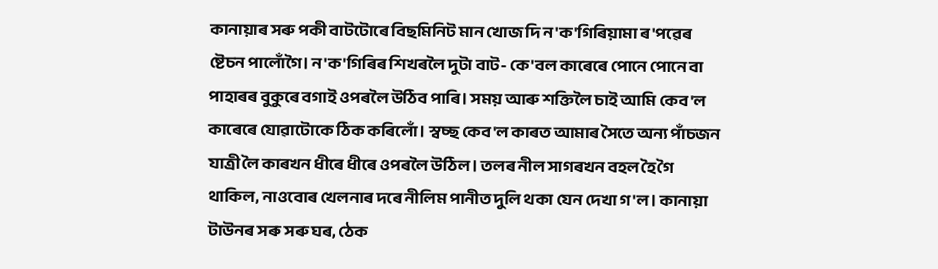কানায়াৰ সৰু পকী বাটটোৰে বিছমিনিট মান খোজ দি ন'ক'গিৰিয়ামা ৰ'পৱেৰ ষ্টেচন পালোঁগৈ। ন'ক'গিৰিৰ শিখৰলৈ দুটা বাট- কে'বল কাৰেৰে পোনে পোনে বা পাহাৰৰ বুকুৰে বগাই ওপৰলৈ উঠিব পাৰি। সময় আৰু শক্তিলৈ চাই আমি কেব'ল কাৰেৰে যোৱাটোকে ঠিক কৰিলোঁ। স্বচ্ছ কেব'ল কাৰত আমাৰ সৈতে অন্য পাঁচজন যাত্ৰী লৈ কাৰখন ধীৰে ধীৰে ওপৰলৈ উঠিল। তলৰ নীল সাগৰখন বহল হৈ গৈ থাকিল, নাওবোৰ খেলনাৰ দৰে নীলিম পানীত দুলি থকা যেন দেখা গ'ল। কানায়া টাউনৰ সৰু সৰু ঘৰ, ঠেক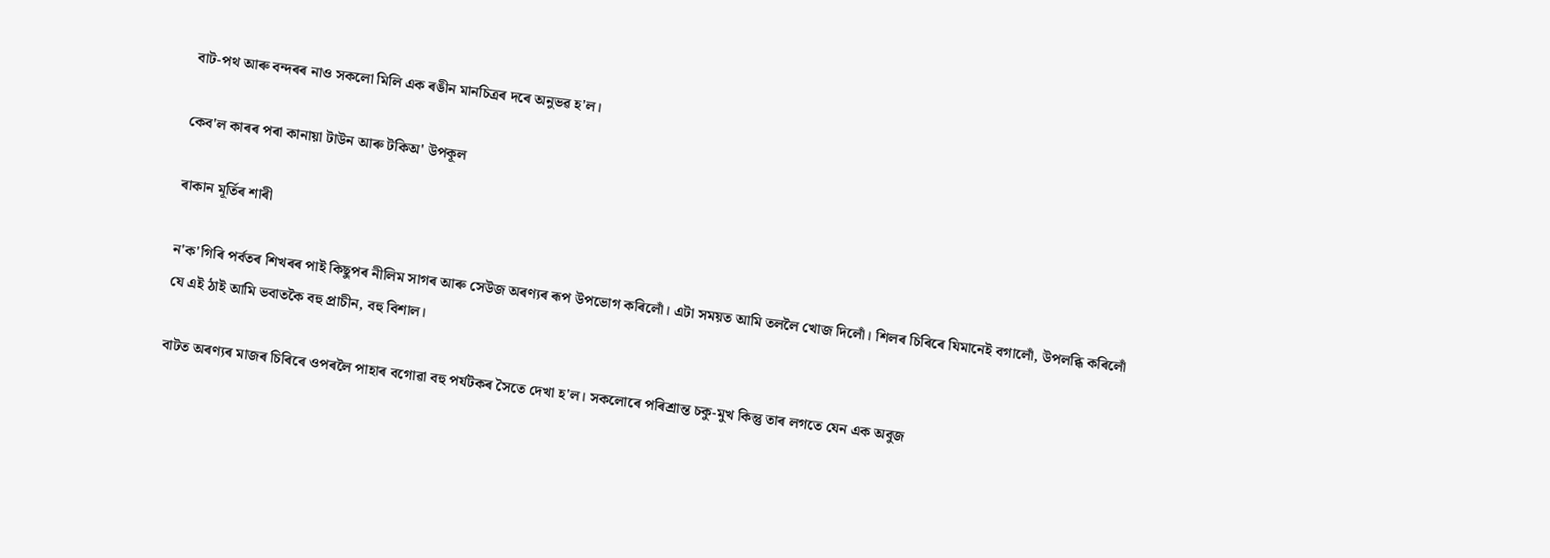বাট-পথ আৰু বন্দৰৰ নাও সকলো মিলি এক ৰঙীন মানচিত্ৰৰ দৰে অনুভৱ হ'ল।

কেব'ল কাৰৰ পৰা কানায়া টাউন আৰু টকিঅ' উপকূল

ৰাকান মূৰ্তিৰ শাৰী

ন'ক'গিৰি পৰ্বতৰ শিখৰৰ পাই কিছুপৰ নীলিম সাগৰ আৰু সেউজ অৰণ্যৰ ৰূপ উপভোগ কৰিলোঁ। এটা সময়ত আমি তললৈ খোজ দিলোঁ। শিলৰ চিৰিৰে যিমানেই বগালোঁ, উপলব্ধি কৰিলোঁ যে এই ঠাই আমি ভবাতকৈ বহু প্ৰাচীন, বহু বিশাল।

বাটত অৰণ্যৰ মাজৰ চিৰিৰে ওপৰলৈ পাহাৰ বগোৱা বহু পৰ্যটকৰ সৈতে দেখা হ'ল। সকলোৰে পৰিশ্ৰান্ত চকু-মুখ কিন্তু তাৰ লগতে যেন এক অবুজ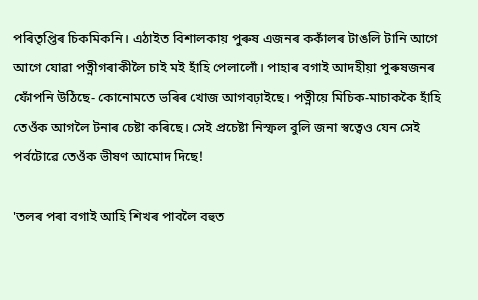পৰিতৃপ্তিৰ চিকমিকনি। এঠাইত বিশালকায় পুৰুষ এজনৰ ককাঁলৰ টাঙলি টানি আগে আগে যোৱা পত্নীগৰাকীলৈ চাই মই হাঁহি পেলালোঁ। পাহাৰ বগাই আদহীয়া পুৰুষজনৰ ফোঁপনি উঠিছে- কোনোমতে ভৰিৰ খোজ আগবঢ়াইছে। পত্নীয়ে মিচিক-মাচাককৈ হাঁহি তেওঁক আগলৈ টনাৰ চেষ্টা কৰিছে। সেই প্ৰচেষ্টা নিস্ফল বুলি জনা স্বত্বেও যেন সেই পৰ্বটোৱে তেওঁক ভীষণ আমোদ দিছে!

'তলৰ পৰা বগাই আহি শিখৰ পাবলৈ বহুত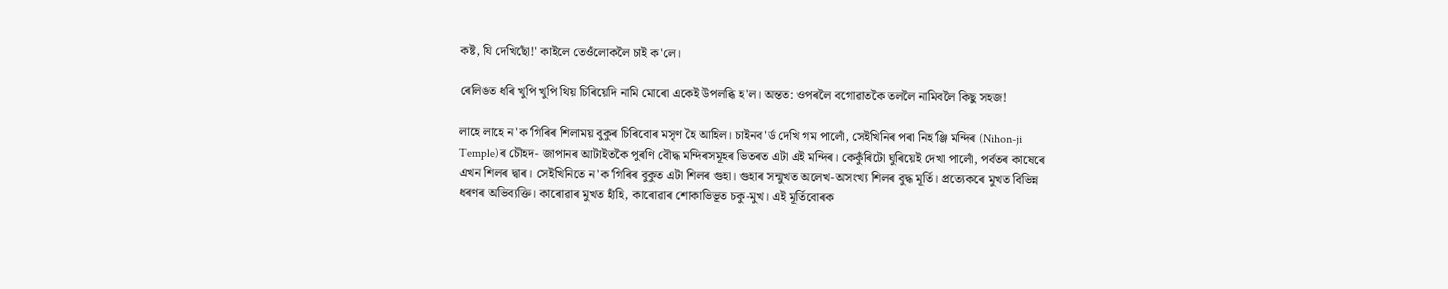কষ্ট, যি দেখিছোঁ!' কাইলে তেওঁলোকলৈ চাই ক'লে।

ৰেলিঙত ধৰি খুপি খুপি থিয় চিৰিয়েদি নামি মোৰো একেই উপলব্ধি হ'ল। অন্তত: ওপৰলৈ বগোৱাতকৈ তললৈ নামিবলৈ কিছু সহজ!

লাহে লাহে ন'ক'গিৰিৰ শিলাময় বুকুৰ চিৰিবোৰ মসৃণ হৈ আহিল। চাইনব'ৰ্ড দেখি গম পালোঁ, সেইখিনিৰ পৰা নিহ'ঞ্জি মন্দিৰ (Nihon-ji Temple)ৰ চৌহদ- জাপানৰ আটাইতকৈ পুৰণি বৌদ্ধ মন্দিৰসমূহৰ ভিতৰত এটা এই মন্দিৰ। কেকুঁৰিটো ঘুৰিয়েই দেখা পালোঁ, পৰ্বতৰ কাষেৰে এখন শিলৰ দ্বাৰ। সেইখিনিতে ন'ক'গিৰিৰ বুকুত এটা শিলৰ গুহা। গুহাৰ সন্মুখত অলেখ-অসংখ্য শিলৰ বুদ্ধ মূৰ্তি। প্ৰত্যেকৰে মুখত বিভিন্ন ধৰণৰ অভিব্যক্তি। কাৰোৱাৰ মুখত হাঁহি, কাৰোৱাৰ শোকাভিভূত চকু-মুখ। এই মূৰ্তিবোৰক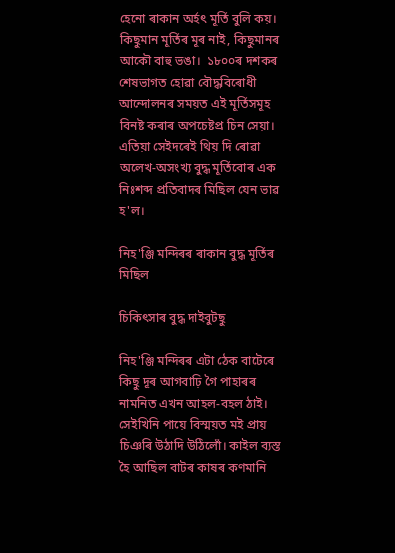হেনো ৰাকান অৰ্হৎ মূৰ্তি বুলি কয়।  কিছুমান মূৰ্তিৰ মূৰ নাই, কিছুমানৰ আকৌ বাহু ভঙা।  ১৮০০ৰ দশকৰ শেষভাগত হোৱা বৌদ্ধবিৰোধী আন্দোলনৰ সময়ত এই মূৰ্তিসমূহ বিনষ্ট কৰাৰ অপচেষ্টপ্ৰ চিন সেয়া। এতিয়া সেইদৰেই থিয় দি ৰোৱা অলেখ-অসংখ্য বুদ্ধ মূৰ্তিবোৰ এক নিঃশব্দ প্ৰতিবাদৰ মিছিল যেন ভাৱ হ'ল।

নিহ'ঞ্জি মন্দিৰৰ ৰাকান বুদ্ধ মূৰ্তিৰ মিছিল

চিকিৎসাৰ বুদ্ধ দাইবুটছু

নিহ'ঞ্জি মন্দিৰৰ এটা ঠেক বাটেৰে কিছু দূৰ আগবাঢ়ি গৈ পাহাৰৰ নামনিত এখন আহল-বহল ঠাই। সেইখিনি পায়ে বিস্ময়ত মই প্ৰায় চিঞৰি উঠাদি উঠিলোঁ। কাইল ব্যস্ত হৈ আছিল বাটৰ কাষৰ কণমানি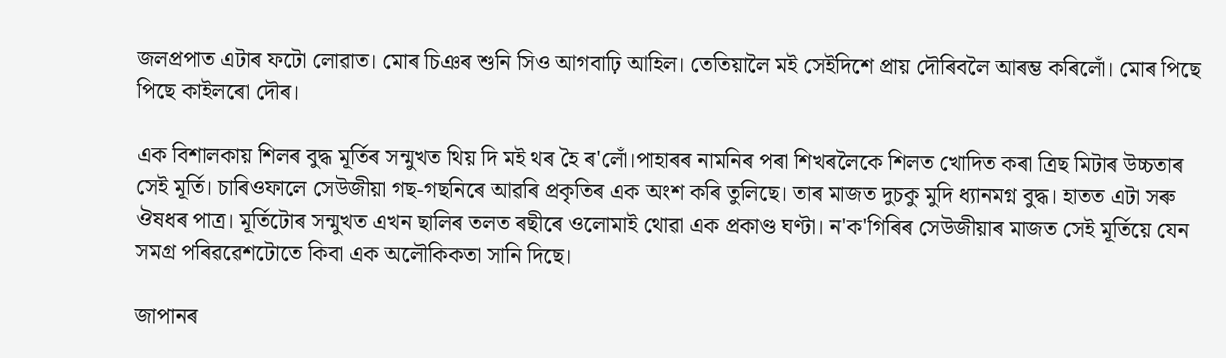জলপ্ৰপাত এটাৰ ফটো লোৱাত। মোৰ চিঞৰ শুনি সিও আগবাঢ়ি আহিল। তেতিয়ালৈ মই সেইদিশে প্ৰায় দৌৰিবলৈ আৰম্ভ কৰিলোঁ। মোৰ পিছে পিছে কাইলৰো দৌৰ।

এক বিশালকায় শিলৰ বুদ্ধ মূৰ্তিৰ সন্মুখত থিয় দি মই থৰ হৈ ৰ'লোঁ।পাহাৰৰ নামনিৰ পৰা শিখৰলৈকে শিলত খোদিত কৰা ত্ৰিছ মিটাৰ উচ্চতাৰ সেই মূৰ্তি। চাৰিওফালে সেউজীয়া গছ-গছনিৰে আৱৰি প্ৰকৃতিৰ এক অংশ কৰি তুলিছে। তাৰ মাজত দুচকু মুদি ধ্যানমগ্ন বুদ্ধ। হাতত এটা সৰু ঔষধৰ পাত্ৰ। মূৰ্তিটোৰ সন্মুখত এখন ছালিৰ তলত ৰছীৰে ওলোমাই থোৱা এক প্ৰকাণ্ড ঘণ্টা। ন'ক'গিৰিৰ সেউজীয়াৰ মাজত সেই মূৰ্তিয়ে যেন সমগ্ৰ পৰিৱৱেশটোতে কিবা এক অলৌকিকতা সানি দিছে।

জাপানৰ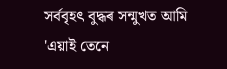সৰ্ববৃহৎ বুদ্ধৰ সন্মুখত আমি
'এয়াই তেনে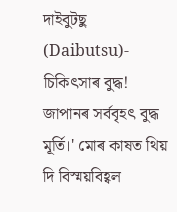দাইবুটছু (Daibutsu)- চিকিৎসাৰ বুদ্ধ! জাপানৰ সৰ্ববৃহৎ বুদ্ধ মূৰ্তি।' মোৰ কাষত থিয় দি বিস্ময়বিহ্বল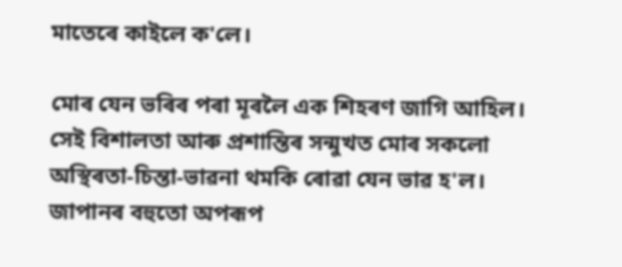মাতেৰে কাইলে ক'লে।

মোৰ যেন ভৰিৰ পৰা মূৰলৈ এক শিহৰণ জাগি আহিল। সেই বিশালতা আৰু প্ৰশান্তিৰ সন্মুখত মোৰ সকলো অস্থিৰতা-চিন্তা-ভাৱনা থমকি ৰোৱা যেন ভাৱ হ'ল। জাপানৰ বহুতো অপৰূপ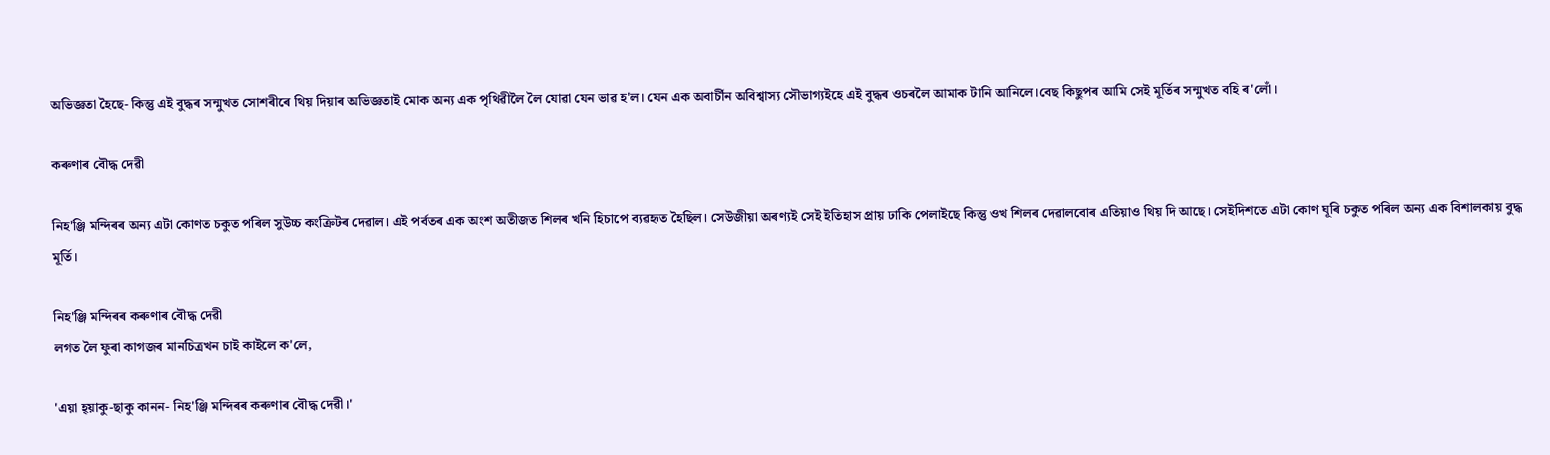অভিজ্ঞতা হৈছে- কিন্তু এই বুদ্ধৰ সন্মুখত সোশৰীৰে থিয় দিয়াৰ অভিজ্ঞতাই মোক অন্য এক পৃথিৱীলৈ লৈ যোৱা যেন ভাৱ হ'ল। যেন এক অবাৰ্চীন অবিশ্বাস্য সৌভাগ্যইহে এই বুদ্ধৰ ওচৰলৈ আমাক টানি আনিলে।বেছ কিছুপৰ আমি সেই মূৰ্তিৰ সন্মুখত বহি ৰ'লোঁ।

কৰুণাৰ বৌদ্ধ দেৱী

নিহ'ঞ্জি মন্দিৰৰ অন্য এটা কোণত চকুত পৰিল সুউচ্চ কংক্ৰিটৰ দেৱাল। এই পৰ্বতৰ এক অংশ অতীজত শিলৰ খনি হিচাপে ব্যৱহৃত হৈছিল। সেউজীয়া অৰণ্যই সেই ইতিহাস প্ৰায় ঢাকি পেলাইছে কিন্তু ওখ শিলৰ দেৱালবোৰ এতিয়াও থিয় দি আছে। সেইদিশতে এটা কোণ ঘূৰি চকুত পৰিল অন্য এক বিশালকায় বুদ্ধ মূৰ্তি।

নিহ'ঞ্জি মন্দিৰৰ কৰুণাৰ বৌদ্ধ দেৱী
লগত লৈ ফুৰা কাগজৰ মানচিত্ৰখন চাই কাইলে ক'লে,

'এয়া হ্য়াকু-ছাকু কানন- নিহ'ঞ্জি মন্দিৰৰ কৰুণাৰ বৌদ্ধ দেৱী।'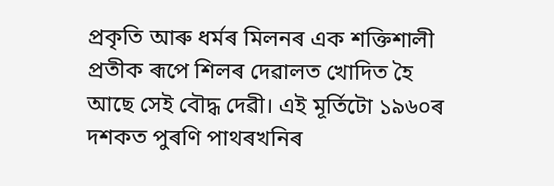প্ৰকৃতি আৰু ধৰ্মৰ মিলনৰ এক শক্তিশালী প্ৰতীক ৰূপে শিলৰ দেৱালত খোদিত হৈ আছে সেই বৌদ্ধ দেৱী। এই মূৰ্তিটো ১৯৬০ৰ দশকত পুৰণি পাথৰখনিৰ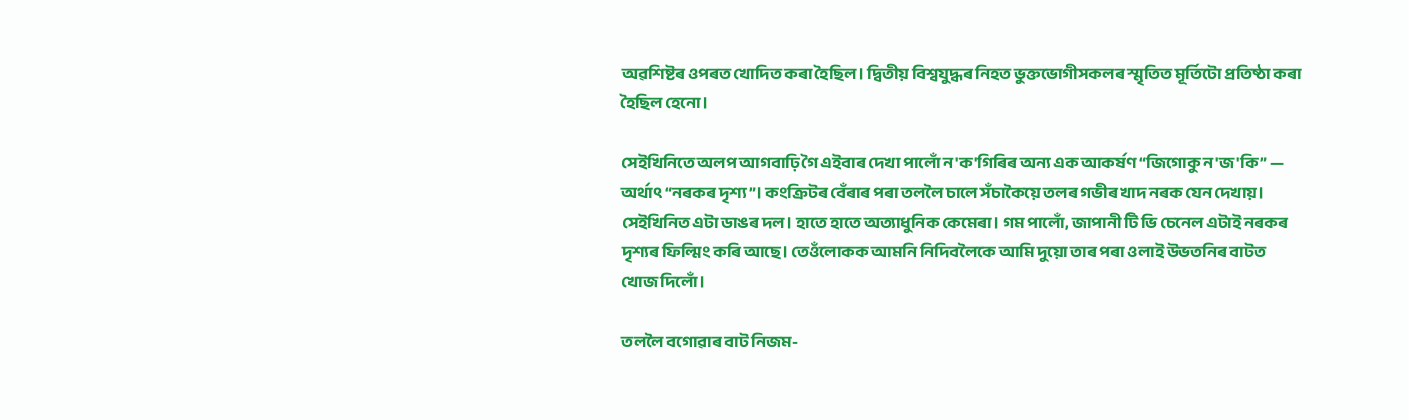অৱশিষ্টৰ ওপৰত খোদিত কৰা হৈছিল। দ্বিতীয় বিশ্বযুদ্ধৰ নিহত ভুক্তভোগীসকলৰ স্মৃতিত মূৰ্তিটো প্ৰতিষ্ঠা কৰা হৈছিল হেনো।

সেইখিনিতে অলপ আগবাঢ়ি গৈ এইবাৰ দেখা পালোঁ ন'ক'গিৰিৰ অন্য এক আকৰ্ষণ “জিগোকু ন'জ'কি” — অৰ্থাৎ “নৰকৰ দৃশ্য”। কংক্ৰিটৰ বেঁৰাৰ পৰা তললৈ চালে সঁচাকৈয়ে তলৰ গভীৰ খাদ নৰক যেন দেখায়। সেইখিনিত এটা ডাঙৰ দল। হাতে হাতে অত্যাধুনিক কেমেৰা। গম পালোঁ, জাপানী টি ভি চেনেল এটাই নৰকৰ দৃশ্যৰ ফিল্মিং কৰি আছে। তেওঁলোকক আমনি নিদিবলৈকে আমি দুয়ো তাৰ পৰা ওলাই উভতনিৰ বাটত খোজ দিলোঁ।

তললৈ বগোৱাৰ বাট নিজম-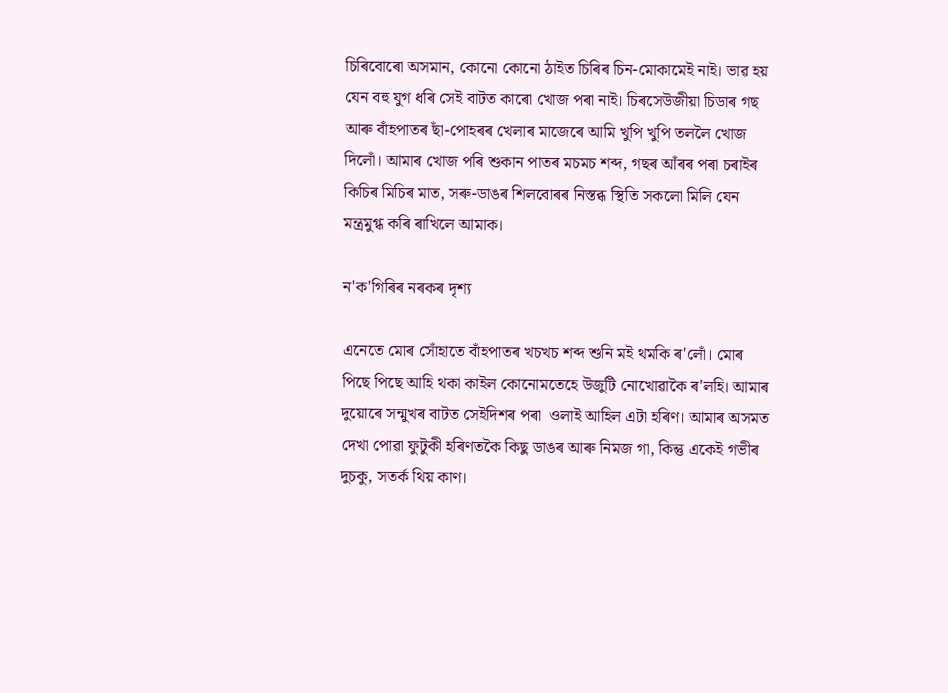চিৰিবোৰো অসমান, কোনো কোনো ঠাইত চিৰিৰ চিন-মোকামেই নাই। ভাৱ হয় যেন বহু যুগ ধৰি সেই বাটত কাৰো খোজ পৰা নাই। চিৰসেউজীয়া চিডাৰ গছ আৰু বাঁহপাতৰ ছাঁ-পোহৰৰ খেলাৰ মাজেৰে আমি খুপি খুপি তললৈ খোজ দিলোঁ। আমাৰ খোজ পৰি শুকান পাতৰ মচমচ শব্দ, গছৰ আঁৰৰ পৰা চৰাইৰ কিচিৰ মিচিৰ মাত, সৰু-ডাঙৰ শিলবোৰৰ নিস্তব্ধ স্থিতি সকলো মিলি যেন মন্ত্ৰমুগ্ধ কৰি ৰাখিলে আমাক।

ন'ক'গিৰিৰ নৰকৰ দৃশ্য

এনেতে মোৰ সোঁহাতে বাঁহপাতৰ খচখচ শব্দ শুনি মই থমকি ৰ'লোঁ। মোৰ পিছে পিছে আহি থকা কাইল কোনোমতেহে উজুটি নোখোৱাকৈ ৰ'লহি। আমাৰ দুয়োৰে সন্মুখৰ বাটত সেইদিশৰ পৰা  ওলাই আহিল এটা হৰিণ। আমাৰ অসমত দেখা পোৱা ফুটুকী হৰিণতকৈ কিছু ডাঙৰ আৰু নিমজ গা, কিন্তু একেই গভীৰ দুচকু, সতৰ্ক থিয় কাণ।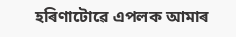হৰিণাটোৱে এপলক আমাৰ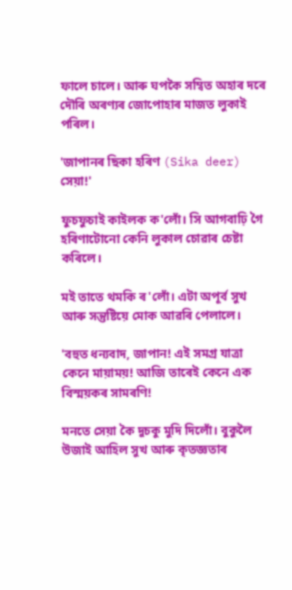ফালে চালে। আৰু ঘপকৈ সম্বিত অহাৰ দৰে দৌৰি অৰণ্যৰ জোপোহাৰ মাজত লুকাই পৰিল।

'জাপানৰ ছিকা হৰিণ (Sika deer) সেয়া!'

ফুচফুচাই কাইলক ক'লোঁ। সি আগবাঢ়ি গৈ হৰিণাটোনো কেনি লুকাল চোৱাৰ চেষ্টা কৰিলে।

মই তাতে থমকি ৰ'লোঁ। এটা অপূৰ্ব সুখ আৰু সন্তুষ্টিয়ে মোক আৱৰি পেলালে।

'বহুত ধন্যবাদ, জাপান! এই সমগ্ৰ যাত্ৰা কেনে মায়াময়! আজি তাৰেই কেনে এক বিস্ময়কৰ সামৰণি!

মনতে সেয়া কৈ দুচকু মুদি দিলোঁ। বুকুলৈ উজাই আহিল সুখ আৰু কৃতজ্ঞতাৰ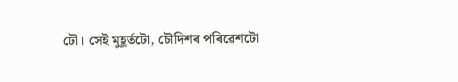ঢৌ। সেই মুহূৰ্তটো, চৌদিশৰ পৰিৱেশটো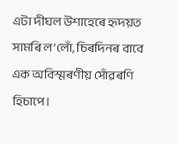এটা দীঘল উশাহেৰে হৃদয়ত সামৰি ল’লোঁ, চিৰদিনৰ বাবে এক অবিস্মৰণীয় সোঁৱৰণি হিচাপে।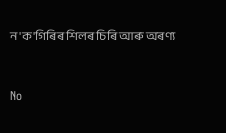ন'ক'গিৰিৰ শিলৰ চিৰি আৰু অৰণ্য


No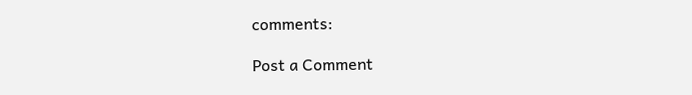comments:

Post a Comment